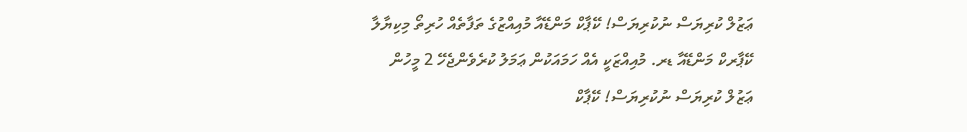ޢަޒުލް ކުރިޔަސް ނުކުރިޔަސް! ކޭޕާކް މަންޑޭއާ މުއިއްޒުގެ ތަފާތެއް ހުރިތޯ މިކިޔާލާ
ކޭޕާރކް މަންޑޭއާ ޑރ. މުއިއްޒަކީ އެއް ހަމައަކުން ޢަމަލު ކުރެވެންޖެހޭ 2 މީހުން
ޢަޒުލް ކުރިޔަސް ނުކުރިޔަސް! ކޭޕާކް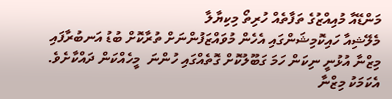މަންޑޭއާ މުއިއްޒުގެ ތަފާތެއް ހުރިތޯ މިކިޔާލާ
މެލޭޝިއާ ހައިކޮމިޝަންގައި އެހެން މުވައްޒަފުންނަށް ތުރާކޮށް ބުޑު އަނބުރާފައި މިޒްނާ އުޅުނީ ނިކަން ހަމަ ގަބޫލުކޮށް ގޮތެއްގައި ހުންނަ  މީހެއްކަން ދައްކާށެވެ. އެކަމަކު މިޒްނާ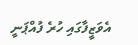އެވަޒީފާގައި ހުރެ ފުއްޕަނީ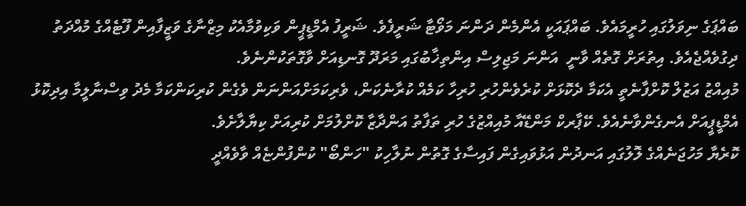ބައްޕަގެ ނިވަލުގައި ހުރީމައެވެ. ބައްޕައަކީ އެންމެން ދަންނަ މަވޯޓާ ޝަރީފެވެ. ޝަރީފު އެމްޑީޕީން ވަކިވުމާއެކު މިޒްނާގެ ވަޒީފާއިން ފޫޓެއްގެ މުއްދަތު ދިގުވެއްޖެއެވެ. އިތުރަށް ގޮތެއް ވާނީ  އަންނަ މަޖިލިސް އިންތިޚާބުގައި މަރަދޫ ގޮނޑިއަށް ވާގޮތަކުންނެވެ.
މުއިއްޒު އަޒުލް ކޮށްފާނެތީ އެކަމާ ދެކޮޅަށް ކުރެވެންހުރި ހުރިހާ ކަމެއް ކުރާނެކަން، ވެރިކަމަށްއަންނަން ވެގެން ކުރިކަންކަމާ މެދު ވިސްނާލީމާ އިދިކޮޅު އެމްޑީޕީއަށް އެނގެންވާނެއެވެ. ކޭޕާރކް މަންޑޭއާ މުއިއްޒުގެ ހުރި ތަފާތު އަންދާޒާ ކޮށްލުމަށް ކުރިއަށް ކިޔާލާށެވެ.
ކޮރެޔާ މަހުޖަނެއްގެ ލޮލުގައި އަނދުން އަޅުވައިގެން ފައިސާގެ ގޮތުން ނުލާހިކު "ހަންބޯ" ކުންފުންޏެއް ވާވެއްދީ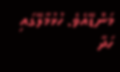މަންޑޭއެވެ. ހުޅުމާލޭގައި ހަދާ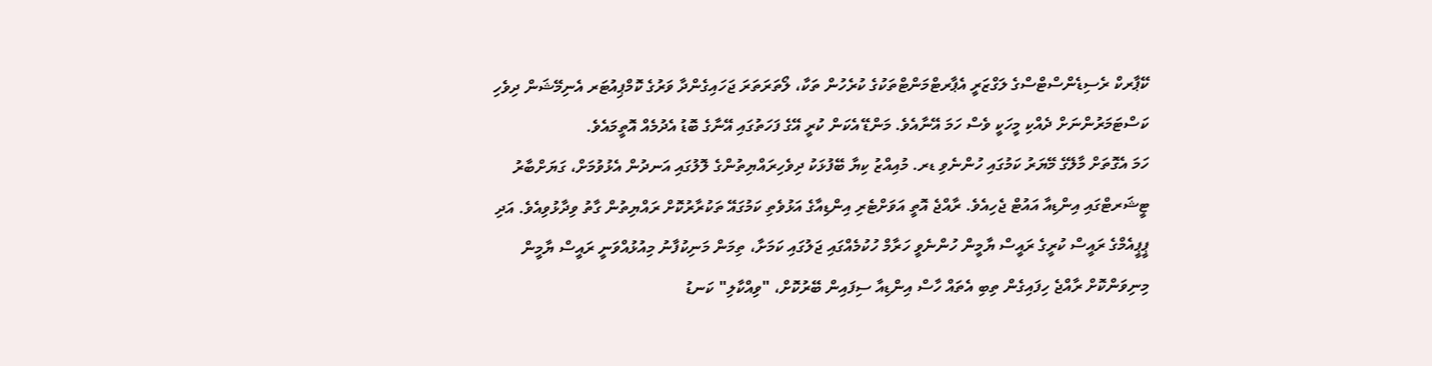ކޭޕާރކް ރެސިޑެންސްޓްސްގެ ލަގްޒަރީ އެޕާރޓްމަންޓްތަކުގެ ކުރެހުން ތަކާ، ލޯތަރަތަރަ ޖަހައިގެންދާ ވަރުގެ ކޮމްޕިއުޓަރ އެނިމޭޝަން ދިވެހި ކަސްޓަމަރުންނަށް ދެއްކި މީހަކީ ވެސް ހަމަ އޭނާއެވެ. މަންޑޭ އެކަން ކުރީ އޭގެ ފަހަތުގައި އޭނާގެ ބޮޑު އެދުމެއް އޮތީމައެވެ.
ހަމަ އެގޮތަށް މާލޭގެ މޭޔަރު ކަމުގައި ހުންނެވި ޑރ. މުއިއްޒު ކިޔާ ބޭފުޅަކު ދިވެހިރައްޔިތުންގެ ލޮލުގައި އަނދުން އެޅުވުމަށް، ގަޔަށްބާރު ޓީޝަރޓްގައި އިންޑިއާ އައުޓް ޖެހިއެވެ. ރާއްޖެ އޮތީ އަވަށްޓެރި އިންޑިއާގެ އަޅުވެތި ކަމުގައޭ ތަކުރާރުކޮށް ރައްޔިތުން ގާތު ވިދާޅުވިއެވެ. އަދި ޕީޕީއެމްގެ ރައީސް ކުރީގެ ރައީސް ޔާމީން ހުންނެވީ ހަރާމް ހުކުމެއްގައި ޖަލުގައި ކަމަށާ، ތިމަން މަނިކުފާނު މިއުޅުއްވަނީ ރައީސް ޔާމީން މިނިވަންކޮށް ރާއްޖެ ހިފައިގެން ތިބި އެތައް ހާސް އިންޑިއާ ސިފައިން ބޭރުކޮށް، "ވިއްކާލި" ކަނޑު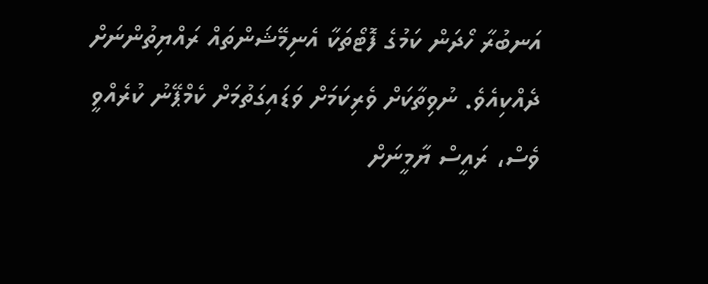އަނބުރާ ހޯދަން ކަމުގެ ފޮޓޯތަކާ އެނިމޭޝަންތައް ރައްޔިތުންނަށް ދެއްކިއެވެ. ނުވިތާކަށް ވެރިކަމަށް ވަޑައިގަތުމަށް ކެމްޕޭނު ކުރެއްވީ ވެސް، ރައީސް ޔާމީނަށް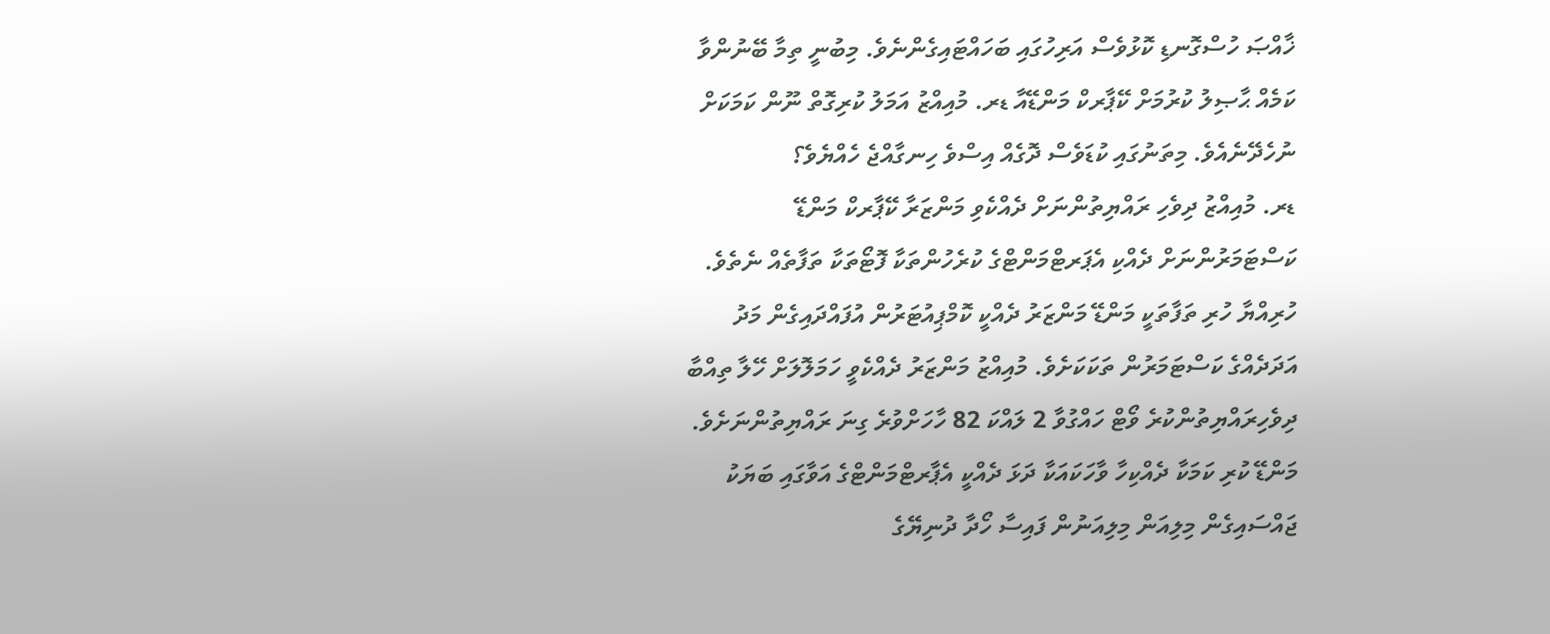ޚާއްޞަ ހުސްގޮނޑި ކޮޅުވެސް އަރިހުގައި ބަހައްޓައިގެންނެވެ. މިބުނީ ތިމާ ބޭނުންވާ ކަމެއް ޙާޞިލު ކުރުމަށް ކޭޕާރކް މަންޑޭއާ ޑރ. މުއިއްޒު އަމަލު ކުރިގޮތް ނޫން ކަމަކަށް ނުހެދޭނެއެވެ. މިތަނުގައި ކުޑަވެސް ދޮގެއް އިސްވެ ހިނގާއްޖެ ހެއްޔެވެ؟
ޑރ. މުއިއްޒު ދިވެހި ރައްޔިތުންނަށް ދެއްކެވި މަންޒަރާ ކޭޕާރކް މަންޑޭ ކަސްޓަމަރުންނަށް ދެއްކި އެޕަރޓްމަންޓްގެ ކުރެހުންތަކާ ފޮޓޯތަކާ ތަފާތެއް ނެތެވެ. ހުރިއްޔާ ހުރި ތަފާތަކީ މަންޑޭ މަންޒަރު ދެއްކީ ކޮމްޕިއުޓަރުން އުފައްދައިގެން މަދު އަދަދެއްގެ ކަސްޓަމަރުން ތަކަކަށެވެ. މުއިއްޒު މަންޒަރު ދެއްކެވީ ހަމަލޮލަށް ހޭލާ ތިއްބާ ދިވެހިރައްޔިތުންކުރެ ވޯޓް ހައްގުވާ 2 ލައްކަ 82 ހާހަށްވުރެ ގިނަ ރައްޔިތުންނަށެވެ.
މަންޑޭ ކުރި ކަމަކާ ދެއްކިހާ ވާހަކައަކާ ދަޅަ ދެއްކީ އެޕާރޓްމަންޓްގެ އަވާގައި ބަޔަކު ޖައްސައިގެން މިލިއަން މިލިއަނުން ފައިސާ ހޯދާ ދުނިޔޭގެ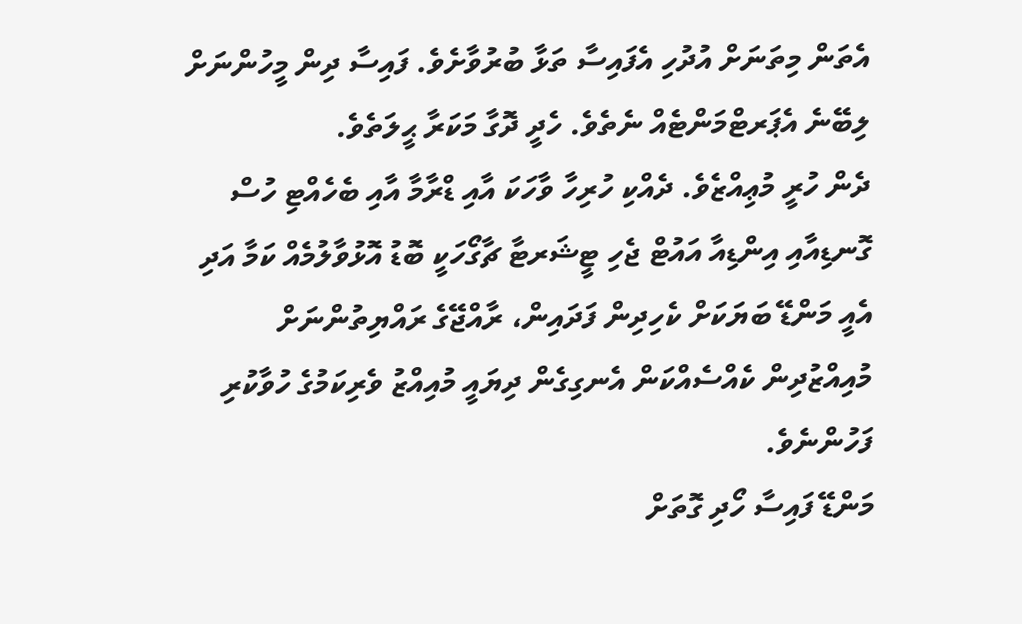އެތަން މިތަނަށް އުދުހި އެފައިސާ ތަޅާ ބުރުވާށެވެ. ފައިސާ ދިން މީހުންނަށް ލިބޭނެ އެޕަރޓްމަންޓެއް ނެތެވެ. ހެދީ ދޮގާ މަކަރާ ޙީލަތެވެ.
ދެން ހުރީ މުޢިއްޒެވެ. ދެއްކި ހުރިހާ ވާހަކަ އާއި ޑްރާމާ އާއި ބެހެއްޓި ހުސް ގޮނޑިއާއި އިންޑިއާ އައުޓް ޖެހި ޓީޝަރޓާ ޗާގޯހަކީ ބޮޑު އޮޅުވާލުމެއް ކަމާ އަދި  އެއީ މަންޑޭ ބަޔަކަށް ކެހިދިން ފަދައިން، ރާއްޖޭގެ ރައްޔިތުންނަށް މުއިއްޒުދިން ކެއްސެއްކަން އެނގިގެން ދިޔައީ މުއިއްޒު ވެރިކަމުގެ ހުވާކުރި ފަހުންނެވެ.
މަންޑޭ ފައިސާ ހޯދި ގޮތަށް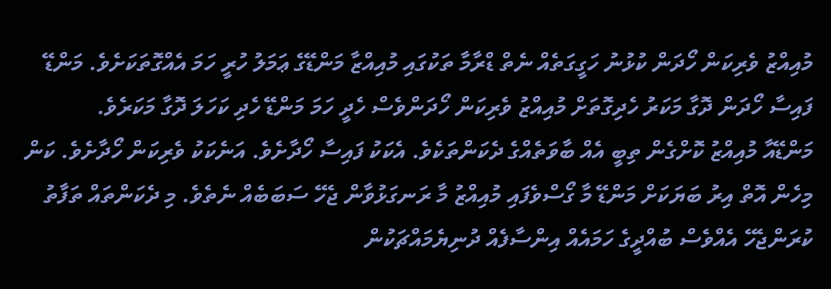މުއިއްޒު ވެރިކަން ހޯދަން ކުޅުނު ހަގީގަތެއް ނެތް ޑްރާމާ ތަކުގައި މުއިއްޒާ މަންޑޭގެ ޢަމަލު ހުރީ ހަމަ އެއްގޮތަކަށެވެ. މަންޑޭ ފައިސާ ހޯދަން ދޮގާ މަކަރު ހެދިގޮތަށް މުއިއްޒު ވެރިކަން ހޯދަންވެސް ހެދީ ހަމަ މަންޑޭ ހެދި ކަހަލަ ދޮގާ މަކަރެވެ.
މަންޑޭއާ މުއިއްޒު ކޮށްގެން ތިބީ އެއް ބާވަތެއްގެ ދެކަންތަކެވެ. އެކަކު ފައިސާ ހޯދާށެވެ. އަނެކަކު ވެރިކަން ހޯދާށެވެ. ކަން މިހެން އޮތް އިރު ބަޔަކަށް މަންޑޭ މާ ގޯސްވެފައި މުއިއްޒު މާ ރަނގަޅުވާން ޖެހޭ ސަބަބެއް ނެތެވެ. މި ދެކަންތައް ތަފާތު ކުރަންޖެހޭ އެއްވެސް ބުއްދީގެ ހަމައެއް އިންސާފެއް ދުނިޔެމައްޗަކުން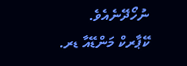ނުހޯދޭނެއެވެ.
ކޭޕާރކް މަންޑޭއާ ޑރ.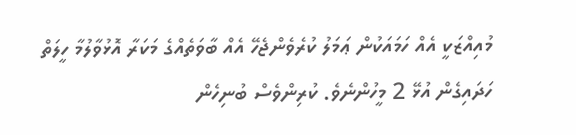މުއިއްޒަކީ އެއް ހަމައަކުން ޢަމަލު ކުރެވެންޖެހޭ އެއް ބާވަތެއްގެ މަކަރާ އޮޅުވާލުމާ ހީލަތް ހަދައިގެން އުޅޭ 2 މީހުންނެވެ. ކުރިންވެސް ބުނިހެން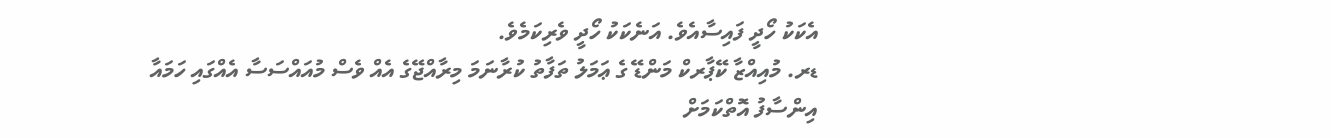އެކަކު ހޯދީ ފައިސާއެވެ. އަނެކަކު ހޯދީ ވެރިކަމެވެ.
ޑރ. މުއިއްޒާ ކޭޕާރކް މަންޑޭ ގެ ޢަމަލު ތަފާތު ކުރާނަމަ މިރާއްޖޭގެ އެއް ވެސް މުއައްސަސާ އެއްގައި ހަމައާ އިންސާފު އޮތްކަމަށް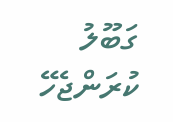ގަބޫލު ކުރަންޖެހޭ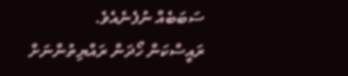ސަބަބެއް ނުފެނެއެވެ.
ރައީސްކަން ހޯދަން ރައްޔިތުންނަށް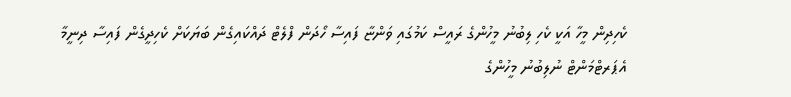ކެހިދިން މީހާ އަކީ ކެހި ލިބުނު މީހުންގެ ރައީސް ކަމުގައި ވަންޏާ ފައިސާ ހޯދަން ފްލެޓް ދައްކައިގެން ބަޔަކަށް ކެހިދީގެން ފައިސާ ދިނީމާ އެޕަރޓްމަންޓް ނުލިބުނު މީހުންގެ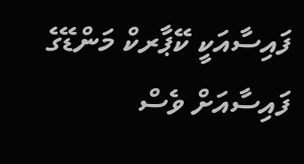ފައިސާއަކީ ކޭޕާރކް މަންޑޭގެ ފައިސާއަށް ވެސް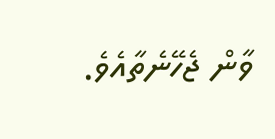ވާން ޖެހޭނެތާއެވެ.